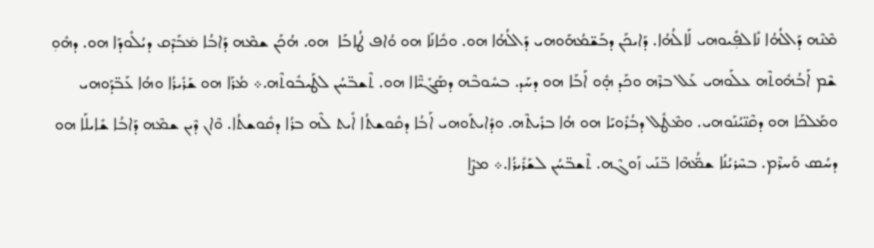ܡܶܢܶܗ ܕܰܐܠܳܗܳܐ ܢܺܐܠܦܼܺܝܘܗܝ ܠܰܐܠܳܗܳܐ. ܕܰܐܝܟܰܢ ܕܒܰܫ̈ܡܳܗܰܘܗܝ ܕܰܐܠܳܗܳܐ ܗܘ. ܘܟܺܐܢܰܐ ܗܘ ܘܳܐܦ ܛܳܐܒܰܐ  ܗܘ. ܗܳܟܰܢ ܫܡܶܗ ܕܰܐܒܳܐ ܡܿܒܰܕܶܩ ܕܝܳܠܽܘܕܰܐ ܗܘ. ܕܗܽܘܼ ܫܶܡ ܐܰܒܳܗܽܘܬܶܗ ܥܠܰܘܗܝ ܥܰܠ ܒܪܶܗ ܘܟܰܕ ܗ̣ܽܘ ܐܰܒܰܐ ܗܘ ܕܚܰܕ. ܒܚܽܘܒܶܗ ܕܣܰܓܺܝ̈ܶܐܐ ܗܘ. ܬܶܫܒ̈ܚܳܢ ܠܛܰܝܒܽܘܬܶܗ.܀ ܡܳܪܰܐ ܗܘ ܫܰܪܺܝܪܳܐ ܘܗܳܐ ܥܰܒ̈ܕܰܘܗܝ ܘܡܰܠܟܰܐ ܗܘ ܕܩܶܢ̈ܝܳܢܰܘܗܝ. ܘܡܶܛܽܠ ܕܒܳܪܽܘܝܰܐ ܗܘ ܗܳܐ ܒܪܺܝܬܶܗ. ܘܕܺܐܝܬܰܘܗܝ ܐܰܒܳܐ ܕܩܽܘܫܬܳܐ ܐܺܝܬ ܠܶܗ ܒܪܳܐ ܕܩܽܘܫܬܳܐ. ܘܶܐܢ ܕܶܝܢ ܫܡܶܗ ܕܰܐܒܳܐ ܫܺܐܝܠܰܐ ܗܘ ܕܚܳܣ ܘܰܚܪܶܡ. ܒܚܶܪܝܳܢܳܐ ܫܡ̈ܳܗܶܐ ܒ̈ܢܰܝ ܙܰܘܓܶܗ. ܬܶܫܒ̈ܚܳܢ ܠܫܰܪܺܝܪܳܐ.܀ ܡܨܶܐ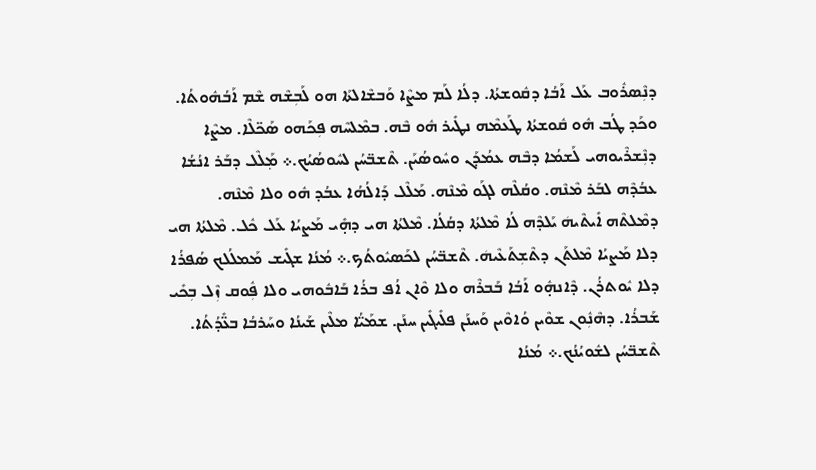ܕܢܼܶܣܪܽܘܒ ܥܰܠ ܐܰܒܳܐ ܕܩܽܘܫܬܳܐ. ܕܠܳܐ ܠܰܡ ܡܨܶܐ ܘܰܒܫܶܐܠܬܰܐ ܗܘ ܠܰܒܼܫܶܗ ܫܶܡ ܐܰܒܳܗܽܘܬܳܐ. ܘܟܰܕ ܛܳܒ ܗܽܘ ܩܽܘܫܬܳܐ ܛܰܥܡܶܗ ܢܛܺܝܪ ܗܽܘ ܒܶܗ. ܒܡܶܠܚܶܗ ܦܼܟܰܗܘ ܣܰܟ̈ܠܶܐ. ܡܨܶܐ ܕܢܼܶܫܪܶܝܘܗܝ ܠܰܫܡܳܐ ܕܒܶܗ ܥܡܳܕܰܢ ܘܚܽܘܣܳܝܰܢ. ܬܶܫܒ̈ܚܳܢ ܠܚܽܘܣܳܝܳܟ.܀ ܡ݂ܰܠܶܠ ܕܒܰܪ ܐܢܳܫܳܐ ܥܒܳܕܶܗ ܠܒܰܪ ܡܶܢܶܗ. ܘܩܳܠܶܗ ܠܓܰܘ ܡܶܢܶܗ. ܡܰܠܶܠ ܕܰܐܠܳܗܳܐ ܥܒܳܕ ܗܽܘ ܘܠܐ ܡܶܢܶܗ. ܕܡܶܠܬܶܗ ܐܺܝܬܶܝܗܿ ܝܰܠܕܶܗ ܠܳܐ ܡܶܠܬܳܐ ܕܩܳܠܳܐ. ܡܶܠܬܳܐ ܗܝ ܕܗ̣ܺܝ ܡܰܨܝܳܐ ܥܰܠ ܟܽܠ. ܡܶܠܬܳܐ ܗܝ ܕܠܐ ܡܰܨܝܳܐ ܡܶܠܬܰܢ ܕܬܶܫܼܬܰܥܶܝܗܿ. ܬܶܫܒ̈ܚܳܢ ܠܟܰܣܝܽܘܬܳܟ.܀ ܡܳܢܳܐ ܫܓܺܝܫ ܡܰܡܠܳܠܟ ܣܳܦܪܳܐ ܕܠܐ ܝܽܘܬܪܳܢ. ܕܶܐܢܗ̣ܽܘ ܐܰܒܳܐ ܒܰܒܪܶܗ ܘܠܐ ܘܶܐܢ ܐܳܦ ܒܪܳܐ ܒܰܐܒܽܘܗܝ ܘܠܐ ܦܼܽܘܩ ܙܼܶܠ ܒܼܟܺܝ ܫܰܒܪܳܐ. ܕܗܶܢܼܽܘܢ ܫܘܶܝܢ ܘܳܐܘܶܝܢ ܘܰܚܢܰܢ ܦܠܺܝܓܺܝܢ ܚܢܰܢ. ܫܡܰܝ̈ܳܐ ܡܠܶܝܢ ܫܰܝܢܳܐ ܘܚܰܪܒܳܐ ܒܥ̈ܺܕܳܬܳܐ. ܬܶܫܒ̈ܚܳܢ ܠܫܽܘܝܳܢܳܟ.܀ ܡܳܢܳܐ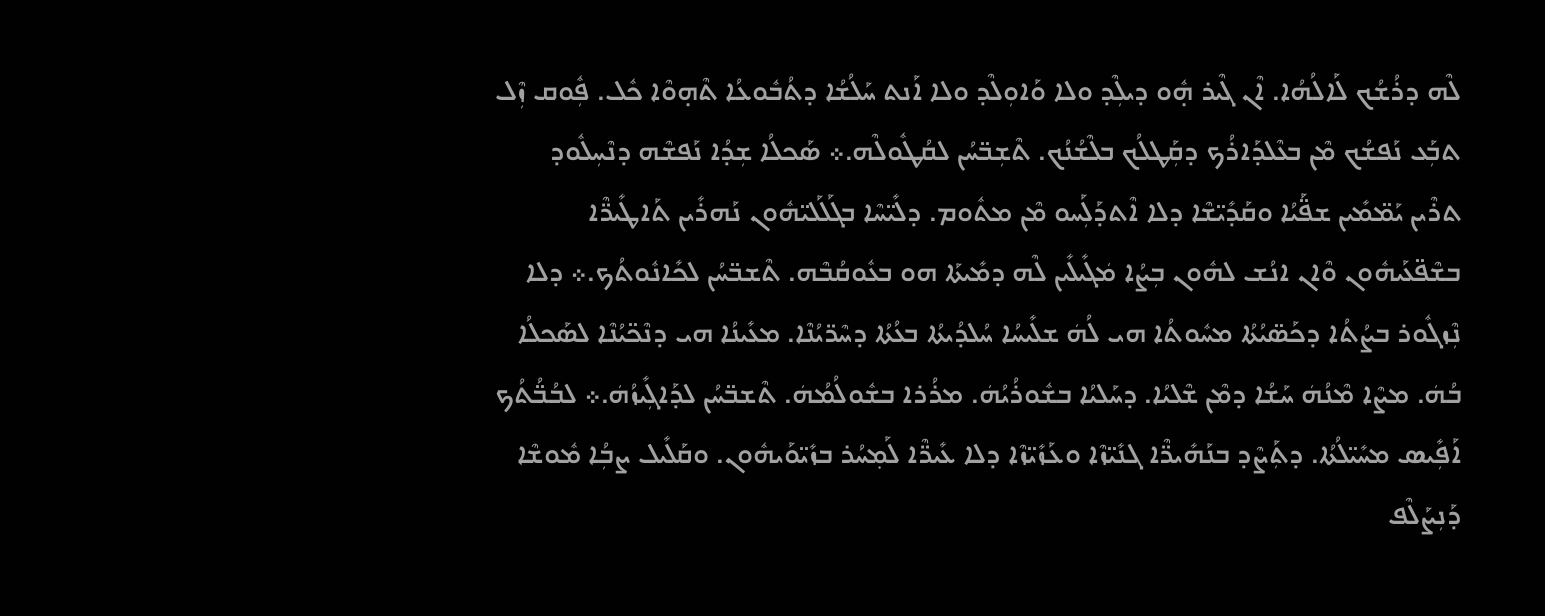ܠܶܗ ܕܪܳܫܳܟ ܠܰܐܠܳܗܳܐ. ܐܶܢ ܓܶܝܪ ܗ̣ܽܘ ܕܝܠܼܶܕ ܘܠܐ ܘܰܐܘܼܠܶܕ ܘܠܐ ܐܰܢܬ ܚܰܠܳܫܳܐ ܕܬܳܒܽܘܥܳܐ ܬܶܗ̣ܘܶܐ ܟܽܠ. ܦܼܽܘܩ ܙܼܶܠ ܬܒܼܰܥ ܢܰܦܫܳܟ ܡܶܢ ܒܥܶܠܕܰܐܪܳܟ ܕܩܼܰܛܠܳܟ ܒܠܶܫܳܢܳܟ. ܬܶܫܼܒ̈ܚܳܢ ܠܩܳܛܽܘܠܶܗ.܀ ܣܰܟܠܳܐ ܫܼܕܳܐ ܢܰܦܫܶܗ ܕܢܶܚܼܠܽܘܕ ܬܪܶܝܢ ܝܰܡ̈ܡܺܝܢ ܫܦ̈ܰܝܳܐ ܘܩܰܕܺܝ̈ܫܶܐ ܕܠܐ ܐܶܬܕܰܠܼܰܚܘ ܡܶܢ ܡܬܽܘܡ. ܕܠܺܝ̈ܚܶܐ ܒܓܰܠܰܠܝ̈ܗܽܘܢ ܢܰܗܪܺܝܢ ܬܰܐܛܺܝܪ̈ܶܐ ܒܫܶܦ̈ܥܰܝܗܽܘܢ ܘܶܐܢ ܐܢܳܫ ܠܗܽܘܢ ܒܼܨܳܐ ܡܿܓܺܝܠܺܝܢ ܠܶܗ ܕܡܺܝܬܰܐ ܗܘ ܒܥܽܘܩܳܒܶܗ. ܬܶܫܒ̈ܚܳܢ ܠܟܺܐܢܽܘܬܳܟ.܀ ܕܠܐ ܢܼܶܙܓܽܘܪ ܒܨܳܬܳܐ ܕܟܰܣ̈ܝܳܬܳܐ ܡܚܽܘܬܳܐ ܗܝ ܠܳܗܿ ܫܠܺܝܚܳܐ ܚܳܠܕܳܝܬܳܐ ܒܥܳܬܳܐ ܕܚܶܪ̈ܝܳܢܶܐ. ܡܥܺܝܢܳܐ ܗܝ ܕܢܶܟ̈ܝܳܢܶܐ ܠܣܰܟܠܳܐ ܒܳܗܿ. ܡܨܶܐ ܡܶܢܳܗܿ ܚܰܫܳܐ ܕܡܶܢ ܫܶܠܝܳܐ. ܕܚܰܠܝܳܐ ܒܫܽܘܪܳܝܳܗܿ. ܡܪܳܪܐ ܒܫܽܘܠܳܡܳܗܿ. ܬܶܫܒ̈ܚܳܢ ܠܕܰܐܓܼܺܝܙܳܗܿ.܀ ܠܒܳܒ̈ܳܬܳܟ ܐܰܦܼܺܝܣ ܡܚܺܝ̈ܠܳܬܳܐ. ܕܬܼܰܨܶܕ ܒܢܰܗܺܝܪ̈ܶܐ ܓܢܺܝ̈ܙܶܐ ܘܥܰܙܺܝ̈ܙܶܐ ܕܠܐ ܥܺܝܪ̈ܶܐ ܠܰܡ݂ܚܳܪ ܒܙܺܝ̈ܘܰܝܗܽܘܢ. ܘܩܰܠܺܝܠ ܨܒܼܳܐ ܡܽܘܫܶܐ ܕܰܢܼܨܰܠܶܦ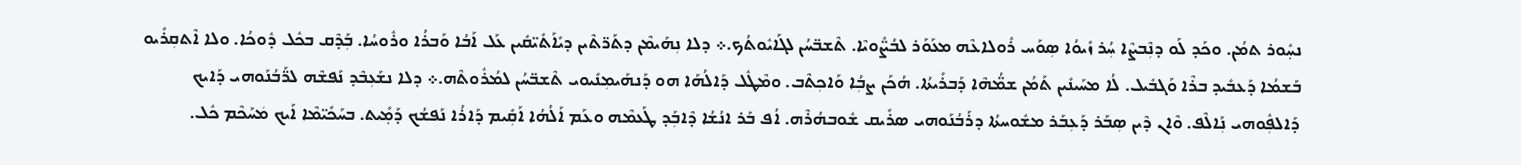ܢܚ݂ܽܘܪ ܬܡܳܢ. ܘܟܰܕ ܠܰܘ ܕܢܼܶܒܨܶܐ ܚܼܳܪ ܙܺܝܘܳܐ ܣܼܘܰܚ ܪܽܘܠܐܥܶܗ ܡܥܰܘܰܪ ܠܒܳܨ̈ܽܘܝܶܐ. ܬܶܫܒ̈ܚܳܢ ܠܓܰܐܝܽܘܬܳܟ.܀ ܕܠܐ ܢܼܗܰܝܡܶܢ ܕܬܰܪ̈ܬܶܝܢ ܕܝܺܐܰܬܺܝ̈ܩܺܝܢ ܥܰܠ ܐܰܒܳܐ ܘܰܒܪܳܐ ܘܪܽܘܚܳܐ. ܒܼܰܕܶܩ ܒܟܽܠ ܕܽܘܟܳܐ. ܘܠܐ ܐܶܬܩܼܪܺܝܘ ܒܰܫܡܳܐ ܕܰܥܒܺܝܕ ܒܪܶܐ ܘܰܓܒܺܝܠ. ܠܳܐ ܡܚܰܝܢܺܝܢ ܬܰܡܳܢ ܫܡ̈ܳܗܶܐ ܕܰܒܪܺܝܬܳܐ. ܗܳܟܰܢ ܨܒܼܳܐ ܘܰܐܟܼܬܶܒ. ܘܡܶܛܽܠ ܕܰܐܠܳܗܰܐ ܗܘ ܕܰܢܗܰܝܡܼܢܺܝܘܝ ܬܶܫܒ̈ܚܳܢ ܠܡܳܪܽܘܬܶܗ.܀ ܕܠܐ ܢܫܰܥܼܒܶܕ ܢܰܦܫܶܗ ܠܪ̈ܰܒܳܢܰܘܗܝ ܕܰܐܝܟ ܕܰܐܠܦܼܽܘܗܝ ܢܼܰܐܠܶܦ. ܘܶܐܢ ܕܶܝܢ ܣܼܒܰܪ ܕܰܥܼܒܰܪ ܡܫܽܘܚܬܳܐ ܕܪܰܒܳܢܰܘܗܝ ܣܪܺܝܩ ܫܽܘܒܗܳܪܶܗ. ܐܳܦ ܒܰܪ ܐܢܳܫܳܐ ܕܶܐܒܼܰܕ ܛܰܥܡܶܗ ܘܥܰܡ ܐܰܠܳܗܳܐ ܐܰܩܼܺܝܡ ܕܰܐܪܳܐ ܢܰܦܫܳܟ ܕܰܡ݂ܺܝܬ. ܒܚܰܟܺܝ̈ܡܶܐ ܐܰܝܟ ܡܿܚܰܟܶܡ ܟܽܠ.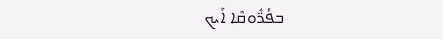ܒܦܳܪ̈ܽܘܩܶܐ ܐܰܝܟ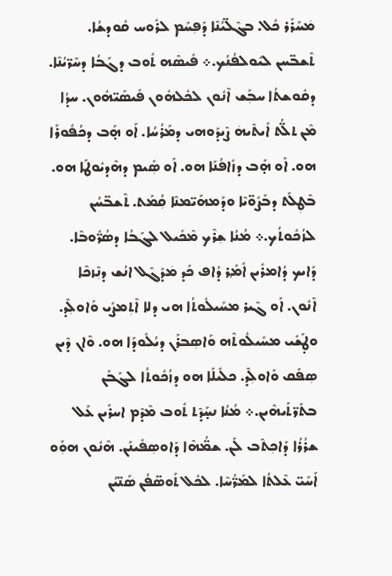ܡܿܚܰܪܰܪ ܟܽܠ. ܒܓܶܠ̈ܝܳܢܶܐ ܕܰܦܼܚܰܡ ܠܪܽܘܚ ܩܽܘܕܫܳܐ. ܬܶܫܒ̈ܚܢ ܠܝܽܘܠܦܳܢܳܟ.܀ ܦܺܝܣܶܗ ܬܽܘܒ ܕܓܰܒܳܐ ܕܚܶܪ̈ܝܳܢܶܐ. ܕܩܽܘܫܬܳܐ ܚܒܼܰܫ ܐܶܢܽܘܢ ܠܟܽܠܗܽܘܢ ܦܺܝܣܰܝ̈ܗܽܘܢ. ܚܕܳܐ ܡܶܢ ܬܠ̈ܳܬ ܐܺܝܬܶܝܗܿ ܨܶܝܕܰܘܗܝ ܕܡܰܪܳܚܳܐ. ܐܰܘ ܗ̣ܰܒ ܕܟܳܦܽܘܪܰܐ ܗܘ. ܐܰܘ ܗ̣ܰܒ ܕܙܺܐܦܳܢܰܐ ܗܘ. ܐܰܘ ܣܼܺܝܡ ܕܗܶܕܝܽܘܛܰܐ ܗܘ. ܒܶܛܼܠܰܬ ܕܒܰܨܽܘ̈ܝܶܐ ܘܕܰܡܗܰܝ̈ܡܢܶܐ ܩܼܳܡܰܬ. ܬܶܫܒ̈ܚܳܢ ܠܙܳܟܽܘܬܳܟ.܀ ܡܳܢܳܐ ܫܼܪܶܟ ܡܶܟܺܝܠ ܠܓܰܒܳܐ ܕܣܳܪ̈ܽܘܒܶܐ. ܕܰܐܝܟ ܕܳܐܡܪܺܝܢ ܐܺܡ݂ܰܪ ܕܳܐܦ ܟܰܕ ܡܿܕܰܓܶܠ ܐܢܳܫ ܕܢܼܶܙܟܶܐ ܐܶܢܽܘܢ. ܐܰܘ ܓܶܝܪ ܡܚܺܝܠܽܘܬܳܐ ܗܝ ܕܠܐ ܐܶܬܼܡܨܺܝ ܘܰܐܘܠܼܶܕ. ܘܛ̣ܰܫܺܝ ܡܚܺܝܠܽܘܬܶܗ ܘܰܐܣܼܒܪܰܢ ܕܝܳܠܽܘܕܰܐ ܗܘ. ܘܶܐܢ ܕܶܝܢ ܣܼܦܰܩ ܘܰܐܘܠܼܶܕ. ܟܠܺܝܠܰܐ ܗܘ ܕܙܳܟܽܘܬܳܐ ܠܓܰܒܰܢ ܒܬܰܪ̈ܬܰܝܗܶܝܢ.܀ ܡܳܢܳܐ ܢܚ̣ܰܕܶܬ ܬܽܘܒ ܡܶܕܶܡ ܐܚܪܺܝܢ ܥܰܠ ܫܪܳܪܳܐ ܕܰܐܟܼܬܶܒ ܠܰܢ. ܫܡ̈ܳܗܶܐ ܕܰܐܘܣܼܦܺܝܢܰܢ. ܗܶܢܽܘܢ ܗܘܼܰܘ ܐܰܚܰܝ̈ ܥܶܠܬܳܐ ܠܡܰܪ̈ܳܚܶܐ. ܠܟܽܠ ܬܰܘܣ̈ܦܳܢ ܣܰܢ̈ܝܳܢ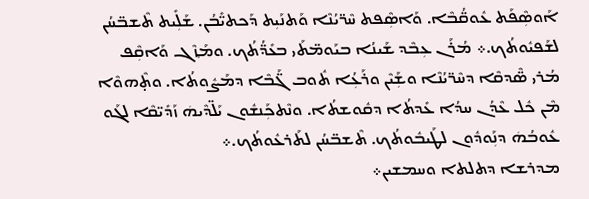ܐܰܘܣܼܶܦܰܬ ܥܽܘܩ̈ܳܒܶܐ. ܘܰܐܣܼܶܦܬ ܚܶܪ̈ܝܳܢܶܐ ܘܰܬܢܰܝܼܬ ܕܰܟܬܝ̈ܺܒܳܢ. ܫܰܠܼܺܝܬ ܬܶܫܒ̈ܚܳܢ ܠܫܰܦܝܽܘܬܳܟ.܀ ܡܳܪܰܢ ܥܼܒܶܕ ܫܰܝܢܳܐ ܒܝܰܘܡ̈ܬܰܝ ܒܥܺܕ̈ܳܬܳܟ. ܘܡ݂ܰܙܶܓ ܘܰܐܩܼܶܦ ܡܳܪܝ ܣ̈ܶܕܩܶܐ ܕܚܶܪ̈ܝܳܢܶܐ ܘܫܼܰܝܶܢ ܘܪܰܥܼܳܐ ܬܽܘܒ ܓ̈ܰܒܶܐ ܕܡܰܨܽܘܬܳܐ. ܘܬ̣ܶܗܘܶܐ ܡܶܢ ܟܽܠ ܥܶܕܳܢ ܚܕܳܐ ܥܺܕܬܳܐ ܕܩܽܘܫܬܳܐ. ܘܢܶܬܟܼܰܢܫܽܘܢ ܝܰܠ̈ܕܶܝܗܿ ܙܰܕܺܝ̈ܩܶܐ ܠܓܰܘ ܥܽܘܒܳܗܿ ܕܢܼܰܘܕܽܘܢ ܠܛܰܝܒܽܘܬܳܟ. ܬܶܫܒ̈ܚܳܢ ܠܬܰܪܥܽܘܬܳܟ.܀
ܡܕܪܫܐ ܕܬܠܬܐ ܘܚܡܫܝܢ܀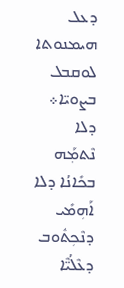ܕܥܠ ܗܝܡܢܘܬܐ ܠܘܩܒܠ ܒܨܘܝ̈ܐ܀
ܕܠܐ ܢܶܬܡ݂ܰܗ ܒܟܺܐܢܳܐ ܕܠܐ ܐܰܗܼܡܺܝ ܕܢܶܟܼܬܽܘܒ ܕܥܶܠܳܝ̈ܶܐ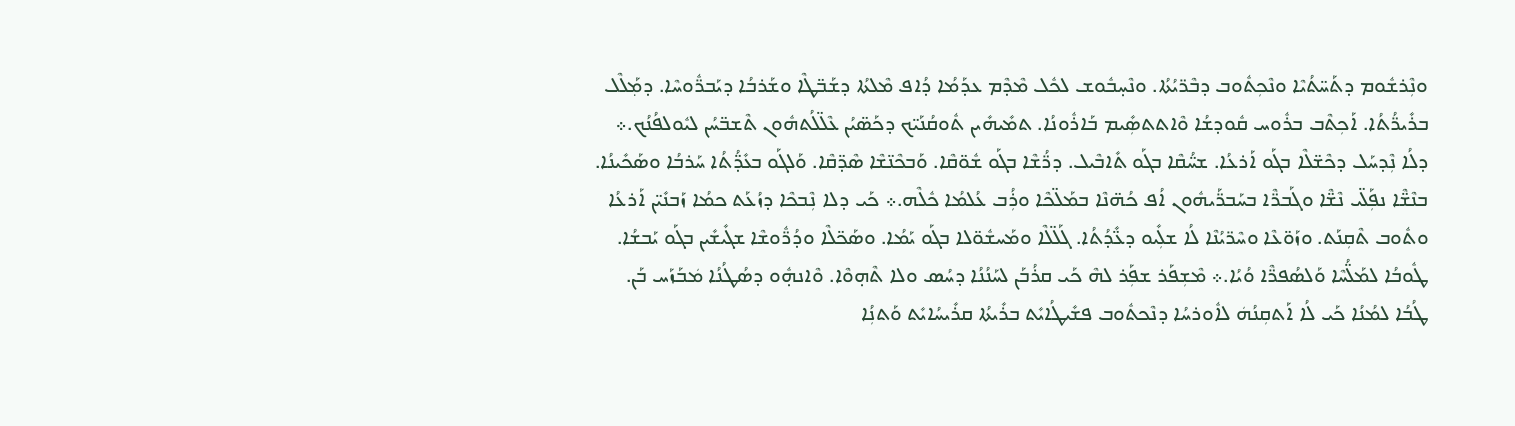ܘܢܼܶܪܫܽܘܡ ܕܬܰܚ̈ܬܳܝܶܐ ܘܢܶܟܼܬܽܘܒ ܕܒܶܪ̈ܝܳܬܳܐ. ܘܢܶܚ̣ܒܽܘܫ ܠܟܽܠ ܡܶܕܶܡ ܥܕܰܡܳܐ ܕܳܐܦ ܡܶܠܬܳܐ ܕܫܰܒ̈ܛܶܐ ܘܫܰܪܒܳܐ ܕܝܰܒܪ̈ܽܘܚܶܐ. ܕܡ݂ܰܠܶܠ ܒܪܺܝܪ̈ܳܬܳܐ. ܐܰܟܼܬܶܒ ܒܪܽܘܚ ܩܽܘܕܫܳܐ ܘܶܐܬܬܣܼܺܝܡ ܒܰܐܪܽܘܢܳܐ. ܬܡܺܝܗܺܝܢ ܬܽܘܩܳܢܰܝ̈ܟ ܕܟܰܣ̈ܝܳܢ ܥܶܠ̈ܠܳܬܗܽܘܢ ܬܶܫܒ̈ܚܳܢ ܠܝܽܘܠܦܳܢܳܟ.܀ ܕܠܳܐ ܢܼܶܕܚܰܠ ܕܟܶܫ̈ܠܶܐ ܒܓܰܘ ܐܰܪܥܳܐ. ܫܚ̈ܳܩܶܐ ܒܓܰܘ ܬܺܐܒܶܝܠ. ܕܪ̈ܳܫܶܐ ܒܓܰܘ ܫܽܘ̈ܩܶܐ. ܘܰܒܟܶܢ̈ܫܶܐ ܣܶܕ̈ܩܶܐ. ܘܰܠܓܰܘ ܒܥܺܕ̈ܳܬܳܐ ܚܰܪܒܳܐ ܘܣܰܟܺܝܢܳܐ. ܒܢܶܫ̈ܶܐ ܢܦܼܰܠ̈ܝ ܢܶܫ̈ܶܐ ܘܓܰܒܪ̈ܶܐ ܒܚܰܒܪ̈ܰܝܗܽܘܢ ܐܳܦ ܟܳܗ̈ܢܶܐ ܒܡܰܠ̈ܟܶܐ ܘܪܼܳܒ ܥܳܠܡܳܐ ܟܽܠܶܗ.܀ ܟܰܝ ܕܠܐ ܢܼܶܒܟܶܐ ܕܙܳܥܰܬ ܟܡܳܐ ܙܰܒܢܺܝ̈ܢ ܐܰܪܥܳܐ ܘܬܽܘܒ ܬܶܩܼܢܰܬ. ܘܙܰܘ̈ܥܶܐ ܘܚܶܪ̈ܝܳܢܶܐ ܠܳܐ ܫܠܼܺܝܘ ܕܥ̈ܺܕܳܬܳܐ. ܓܰܠ̈ܠܶܐ ܘܡܰܚܫܽܘ̈ܠܐ ܒܓܰܘ ܝܰܡܳܐ. ܘܣܰܟ̈ܠܶܐ ܘܕܳܪ̈ܽܘܫܶܐ ܫܓܺܝܫܺܝܢ ܒܓܰܘ ܝܰܒܫܳܐ. ܛܽܘܒܳܐ ܠܡܰܠ̈ܳܚܶܐ ܘܰܠܣܳܦܪ̈ܶܐ ܘܳܝܳܐ.܀ ܡܶܫܼܦܰܪ ܫܦܼܰܪ ܠܗܶ ܟܰܝ ܩܪܳܒܰܢ ܠܚܰܢܳܢܳܐ ܕܚܳܣ ܘܠܐ ܬܶܗ̣ܘܶܐ. ܘܶܐܢܗ̣ܽܘ ܕܣܳܛܳܢܳܐ ܡܿܒܰܙܰܚ ܒܰܢ. ܛܳܒܳܐ ܠܡܳܢܳܐ ܟܰܝ ܠܳܐ ܐܰܬܩܼܢܳܗܿ ܠܐܽܘܪܚܳܐ ܕܢܶܟܬܽܘܒ ܦܫܺܝܛܳܐܝܺܬ ܒܪܺܝܬܳܐ ܩܪܺܝܚܳܐܝܺܬ ܘܰܬܢܼܳܐ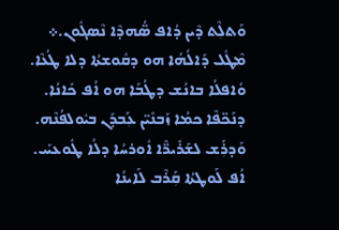ܘܰܬܠܼܶܬ ܕܶܝܢ ܕܳܐܦ ܣ̈ܳܗܕܶܐ ܢܶܣܓܽܘܢ.܀ ܡܶܛܽܠ ܕܰܐܠܳܗܳܐ ܗܘ ܕܩܽܘܫܬܳܐ ܕܠܐ ܛܳܥܶܐ. ܘܳܐܦܠܳܐ ܒܐܢܳܫ ܕܛܳܒܰܐ ܗܘ ܐܳܦ ܟܺܐܢܳܐ. ܕܢܰܟ̈ܦܶܐ ܟܡܳܐ ܙܰܒܢܺܝ̈ܢ ܥܼܰܒܕܰܢ ܒܝܽܘܠܦܳܢܶܗ. ܘܰܕܪܼܰܫ ܠܫܰܪܺܝܪ̈ܶܐ ܐܽܘܪܚܳܐ ܕܠܳܐ ܛܽܘܥܝܰܝ. ܐܳܦ ܠܰܘܛܬܳܐ ܩܼܰܪܶܒ ܠܰܐܝܢܳܐ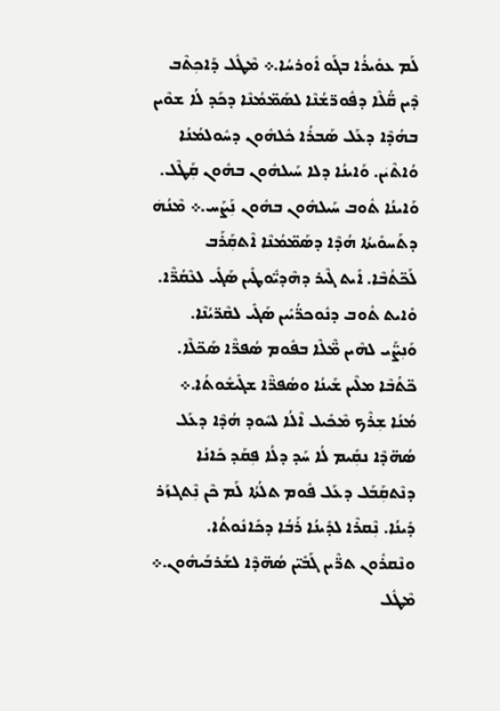ܠܰܡ ܥܘܺܝܪܳܐ ܒܓܰܘ ܐܽܘܪܚܳܐ.܀ ܡܶܛܽܠ ܕܰܐܟܼܬܶܒ ܕܶܝܢ ܩ̈ܳܠܶܐ ܕܦܽܘܪ̈ܫܳܢܶܐ ܠܣܰܡ̈ܡܳܢܶܐ ܕܟܰܕ ܠܳܐ ܫܘܶܝܢ ܒܗܳܕܶܐ ܕܥܰܠ ܣܰܒܪܳܐ ܟܽܠܗܽܘܢ ܕܚܽܘܠܡܳܢܳܐ ܘܳܐܬܶܝܿܢ. ܘܰܐܝܢܳܐ ܕܠܐ ܚܰܝܠܗܽܘܢ ܒܗܽܘܢ ܩܼܰܛܶܠ. ܘܰܐܝܢܳܐ ܬܽܘܒ ܚܰܝܠܗܽܘܢ ܒܗܽܘܢ ܢܼܰܨܰܚ.܀ ܡܶܢܳܗܿ ܕܬܰܚܘܺܝܬܳܐ ܗܳܕܶܐ ܕܣܰܡ̈ܡܳܢܶܐ ܐܶܬܩܼܰܪܰܒ ܠܰܟ̈ܬܳܒܶܐ. ܐܺܝܬ ܓܶܝܪ ܕܗܶܕܝ̈ܽܘܛܺܝܢ ܣܰܓܺܝ ܠܥܶܩܳܪ̈ܶܐ. ܘܺܐܝܬ ܬܽܘܒ ܕܢܽܘܟܪ̈ܳܝܺܝܢ ܣܰܓܺܝ ܠܩܶܪ̈ܝܳܢܶܐ. ܘܰܢܼܨ̈ܰܝ ܠܗܶܝܢ ܡ̈ܶܠܶܐ ܒܦܽܘܡ ܣܳܦܪ̈ܶܐ ܣܰܟ̈ܠܶܐ. ܟ̈ܬܳܒܶܐ ܡܠܶܝܢ ܫܰܝܢܳܐ ܘܣܳܦܪ̈ܶܐ ܫܓܺܝܫܽܘܬܳܐ.܀ ܡܳܢܳܐ ܫܼܪܶܟ ܡܶܟܺܝܠ ܐܶܠܳܐ ܠܚܽܘܕ ܗܳܕܶܐ ܕܥܰܠ ܣܳܗ̈ܕܶܐ ܢܩܼܺܝܡ ܠܳܐ ܚܰܕ ܕܠܳܐ ܦܼܩܰܕ ܟܺܐܢܳܐ ܕܢܶܬܩܼܰܒܰܠ ܕܥܰܠ ܦܽܘܡ ܬܠܳܬܳܐ ܠܰܡ ܟܶܢ ܢܼܶܬܓܙܰܪ ܕܺܝܢܳܐ. ܢܼܶܩܪܶܐ ܠܕܺܝܢܳܐ ܪܰܒܳܐ ܕܟܺܐܢܽܘܬܳܐ. ܘܢܶܩܪܽܘܢ ܬܪ̈ܶܝܢ ܓܰܒܺܝ̈ܢ ܣܳܗ̈ܕܶܐ ܠܫܰܪܒܰܝܗܽܘܢ.܀ ܡܶܛܽܠ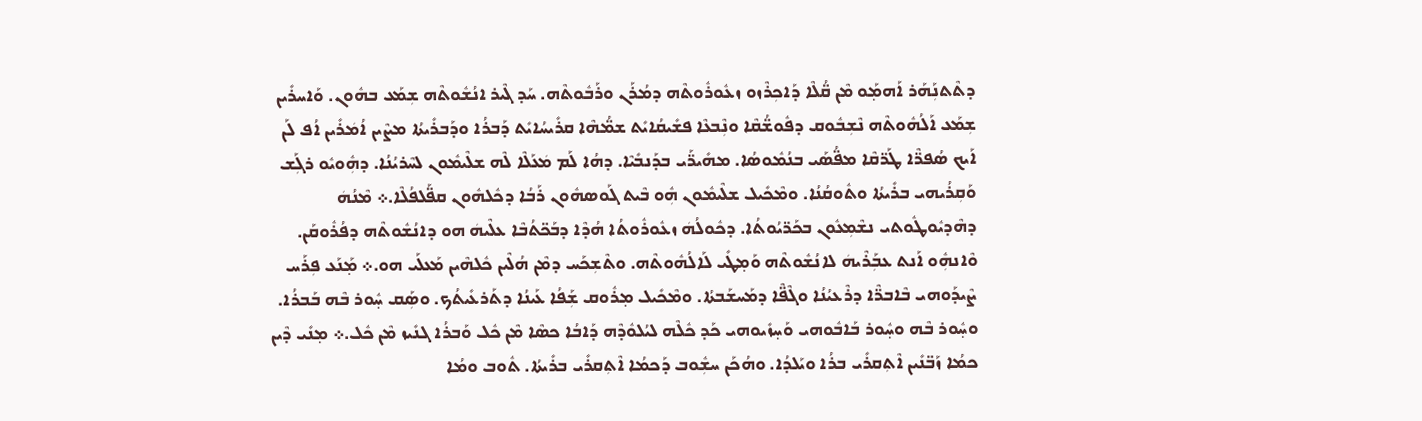ܕܬܶܬܢܼܰܗܰܪ ܐܰܗܡ݂ܰܘ ܡܶܢ ܩ̈ܳܠܶܐ ܕܰܐܟܼܪܶܙܘ ܙܥܽܘܪܽܘܬܶܗ ܕܡܳܪܰܢ ܘܪܰܒܽܘܬܶܗ. ܚܰܕ ܓܶܝܪ ܐܢܳܫܽܘܬܶܗ ܫܼܡܰܥ ܒܗܽܘܢ. ܘܰܐܚܪܺܝܢ ܫܼܡܰܥ ܐܰܠܳܗܽܘܬܶܗ ܢܶܫܼܒܽܘܩ ܕܦܽܘܫ̈ܳܩܶܐ ܘܢܼܶܒܥܶܐ ܦܫܺܝܩܳܐܝܺܬ ܫܡ̈ܳܗܶܐ ܩܪܺܝܚܳܐܝܺܬ ܕܰܒܪܳܐ ܘܕܰܒܪܺܝܬܳܐ ܡܨܶܝܢ ܐܳܡܿܪܺܝܢ ܐܳܦ ܠܰܢ ܐܰܝܟ ܣܳܦܪ̈ܶܐ ܛܰܪ̈ܩܶܐ ܡܦ̈ܳܣܰܝ ܒܢܳܡܽܘܣܳܐ. ܡܗܺܝܪ̈ܰܝ ܒܕܰܢܒܺܝܶܐ. ܕܗܳܐ ܠܰܡ ܡܿܥܰܠܶܐ ܠܶܗ ܫܠܶܝܡܽܘܢ ܠܚܶܪܝܳܢܳܐ. ܕܗܼܽܘܝܽܘ ܪܓܼܰܫ ܘܰܩܼܪܳܝܗܝ ܒܪܺܝܬܳܐ ܘܬܽܘܩܳܢܳܐ. ܘܡܶܟܺܝܠ ܫܠܶܝܡܽܘܢ ܗܼܽܘ ܒܶܝܬ ܓܰܘܣܗܽܘܢ ܪܰܒܳܐ ܕܟܽܠܗܽܘܢ ܩܦ̈ܰܠܦܳܠܶܐ.܀ ܡܶܢܳܗܿ ܕܗܶܕܝܽܘܛܽܘܬܝ ܢܫܶܡܼܥܽܘܢ ܒܟܰܪ̈ܝܳܘܬܳܐ. ܕܟܽܘܠܳܗܿ ܙܥܽܘܪܽܘܬܳܐ ܗܳܕܶܐ ܕܒܰܟ̈ܬܳܒܶܐ ܥܠܶܝܗܿ ܗܘ ܕܐܢܳܫܽܘܬܶܗ ܕܦܳܪܽܘܩܰܢ. ܘܶܐܢܗܼܽܘ ܐܰܢܬ ܥܒܼܰܪܶܝܗܿ ܠܐܢܳܫܽܘܬܶܗ ܘܰܡ݂ܛܺܝ ܠܰܐܠܳܗܽܘܬܶܗ. ܘܬܶܫܼܟܰܚ ܕܡܶܢ ܗܳܠܶܝܢ ܟܽܠܗܶܝܢ ܡܰܥܠܰܝ ܗܘ.܀ ܡ݂ܰܢܰܥ ܦܼܪܰܚ ܨܶܝܕܰܘܗܝ ܒܶܐܒܪ̈ܶܐ ܕܪܶܥܝܳܢܳܐ ܘܓܶܦ̈ܶܐ ܕܡܰܚܫܰܒܬܳܐ. ܘܡܶܟܺܝܠ ܡ݂ܪܽܘܩ ܫܼܰܦܳܐ ܥܰܝܢܳܐ ܕܬܰܪܥܺܝܬܳܟ. ܘܣܼܰܩ ܚ݂ܽܘܪ ܒܶܗ ܒܰܒܪܳܐ. ܘܚ݂ܽܘܪ ܒܶܗ ܘܚ݂ܽܘܪ ܒܰܐܒܽܘܗܝ ܘܰܚ݂ܙܺܝܘܗܝ ܟܰܕ ܟܽܠܶܗ ܠܝܳܠܘܽܕܶܗ ܕܰܐܒܳܐ ܟܣܶܐ ܡܶܢ ܟܽܠ ܘܰܒܪܳܐ ܓܢܺܝܙ ܡܶܢ ܟܽܠ.܀ ܡ݂ܢܺܝ ܕܶܝܢ ܟܡܳܐ ܙܰܒ̈ܢܺܝܢ ܐܶܬܼܩܪܺܝ ܒܪܳܐ ܘܝܰܠܕܳܐ. ܘܗܳܟܰܢ ܚܫܼܽܘܒ ܕܰܟܡܳܐ ܐܶܬܼܩܪܺܝ ܒܪܺܝܬܳܐ. ܬܽܘܒ ܘܡܳܐ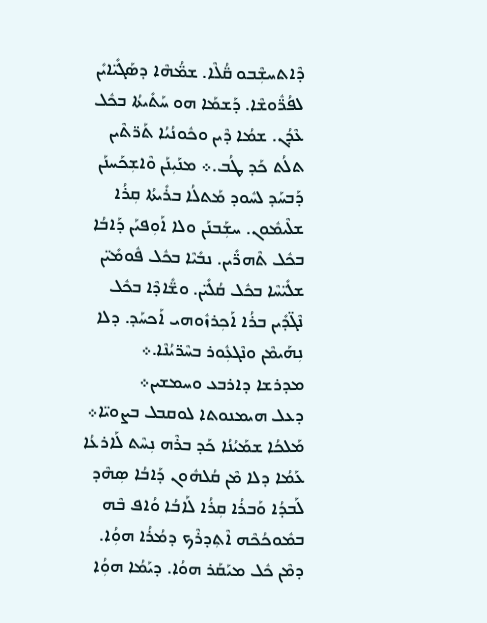ܕܶܐܬܚܫܼܶܒܘ ܩ̈ܳܠܶܐ. ܫܡ̈ܳܗܶܐ ܕܣܰܓܺܝ̈ܐܝܺܢ ܠܦܳܪ̈ܽܘܫܶܐ. ܕܰܫܡܰܐ ܗܘ ܚܰܬܺܝܬܳܐ ܒܟܽܠ ܥܶܕܳܢ. ܫܡܳܐ ܕܶܝܢ ܘܟܽܘܢܳܝܳܐ ܬܰܪ̈ܬܶܝܢ ܬܠܳܬ ܟܰܕ ܛܳܒ.܀ ܡܢܰܝܼܢܰܢ ܘܶܐܫܼܟܰܚܢܰܢ ܕܰܒܚܰܕ ܠܚܽܘܕ ܡܰܬܠܳܐ ܒܪܺܝܬܳܐ ܩܼܪܳܐ ܫܠܶܝܡܽܘܢ. ܚܫܼܰܒܢܰܢ ܘܠܐ ܐܰܘܼܦܝܰܢ ܕܰܐܒܳܐ ܒܟܽܠ ܬܶܗܪ̈ܺܝܢ. ܢܒܺܝܶܐ ܒܟܽܠ ܦܽܘܡܺܝ̈ܢ ܫܠܺܝ̈ܚܶܐ ܒܟܽܠ ܩܳܠܺܝ̈ܢ. ܘܫ̈ܺܐܕܶܐ ܒܟܽܠ ܢܶܓ̈ܕܺܝܢ ܒܪܳܐ ܐܰܟܼܪܙܽܘܗܝ ܐܰܟܚܰܕ. ܕܠܐ ܢܼܗܰܝܡܶܢ ܘܢܶܓܥܼܽܘܪ ܒܚܶܪ̈ܝܳܢܶܐ.܀
ܡܕܪܫܐ ܕܐܪܒܥ ܘܚܡܫܝܢ܀
ܕܥܠ ܗܝܡܢܘܬܐ ܠܘܩܒܠ ܒܨܘܝ̈ܐ܀
ܡܰܠܟܳܐ ܫܡܰܝܳܢܳܐ ܟܰܕ ܒܪܶܗ ܢܼܚܶܬ ܠܰܐܪܥܳܐ ܥܰܡܳܐ ܕܠܐ ܡܶܢ ܩܳܠܗܽܘܢ ܕܰܐܒܳܐ ܣܼܗܶܕ ܠܰܒܕܳܐ ܘܰܒܪܳܐ ܩܼܪܳܐ ܠܰܐܒܳܐ ܘܳܐܦ ܒܶܗ ܒܡܽܘܟܳܟܶܗ ܐܶܬܼܕܪܶܟ ܕܡܳܪܳܐ ܗܘܼܳܐ. ܕܡܶܢ ܟܽܠ ܡܝܰܩܰܪ ܗܘܳܐ. ܕܝܰܡܳܐ ܗܘܼܳܐ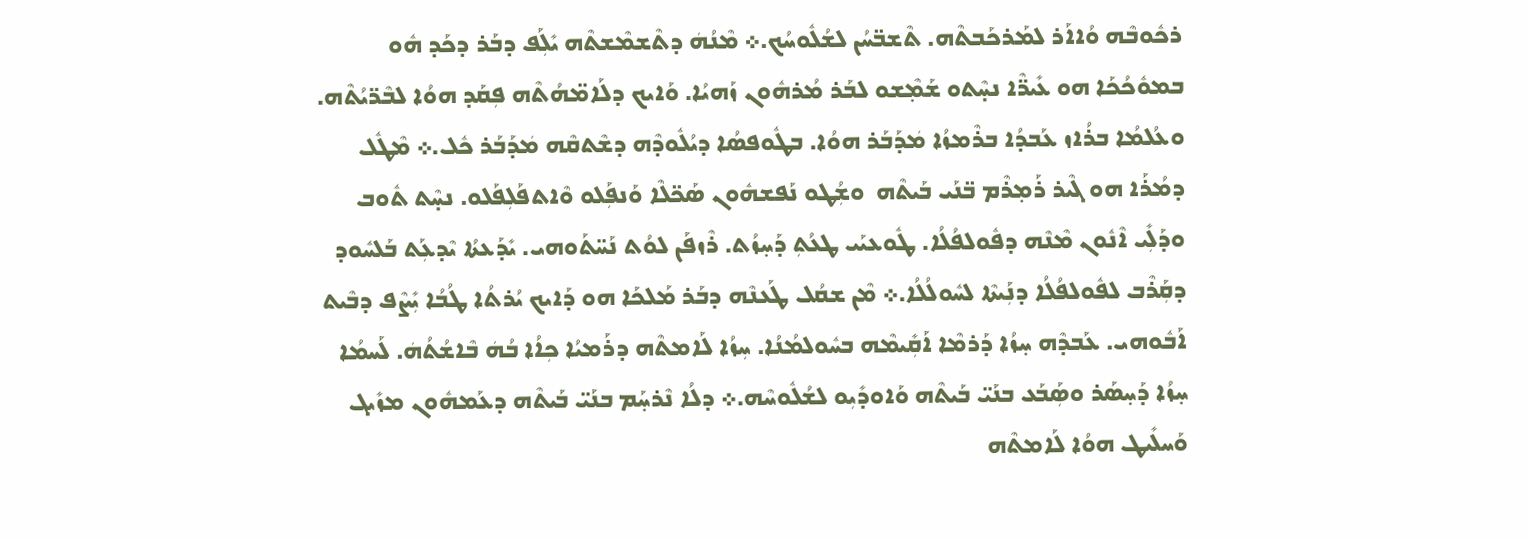ܪܟܽܘܒܶܗ ܘܳܐܐܰܪ ܠܡܰܪܟܰܒܬܶܗ. ܬܶܫܒ̈ܚܳܢ ܠܫܳܠܽܘܚܳܟ.܀ ܡܶܢܳܗܿ ܕܬܶܫܡܶܫܬܶܗ ܝܺܠܼܰܦ ܕܒܰܪ ܕܟܰܕ ܗܽܘ ܒܡܘܽܟܳܟܰܐ ܗܘ ܥܺܝܪ̈ܶܐ ܢܚ̣ܶܬܘ ܫܰܡ݂ܶܫܘ ܠܒܰܪ ܡܳܪܗܽܘܢ ܙܰܗܝܳܐ. ܘܰܐܝܟ ܕܠܰܐܡ̈ܗܳܬܶܗ ܦܼܩܰܕ ܗܘܳܐ ܠܒܶܪ̈ܝܳܬܶܗ. ܘܥܳܠܡܳܐ ܒܪܳܐܙ ܥܰܒܕܳܐ ܒܪܶܡܙܳܐ ܡܿܕܰܒܰܪ ܗܘܳܐ. ܒܛܽܘܦܣܳܐ ܕܝܳܠܽܘܕܶܗ ܕܫܶܬܩܶܗ ܡܿܕܰܒܰܪ ܟܽܠ.܀ ܡܶܛܽܠ ܕܡܳܪܰܐ ܗܘ ܓܶܝܪ ܪܰܡ݂ܪܶܡ ܒ̈ܢܰܝ ܒܰܝܬܶܗ  ܘܫܼܳܛܘ ܢܰܦܫܗܽܘܢ ܣܰܟ̈ܠܶܐ ܘܰܢܦܼܰܠܘ ܘܶܐܬܦܰܠܼܦܰܠܘ. ܢܚ̣ܶܬ ܬܽܘܒ ܘܕܰܠܼܺܝ ܐܶܢܽܘܢ ܡܶܢܶܗ ܕܦܽܘܠܦܳܠܳܐ. ܛܽܘܥܝܰܝ ܛܥܳܬܼ ܕܰܚ݂ܙܳܬ. ܪܶܙܦܰܢ ܠܘܳܬ ܢܰܚ̈ܬܰܘܗܝ. ܝܺܕܰܥܬܳܐ ܝܶܕܥܼܰܬ ܒܰܠܚܽܘܕ ܕܩܼܰܪܶܒ ܠܦܽܘܠܦܳܠܳܐ ܕܢܼܰܝܬܶܐ ܠܚܽܘܠܳܠܳܐ.܀ ܡܶܢ ܫܩܳܠ ܛܰܥܢܶܗ ܕܒܰܪ ܡܰܠܟܰܐ ܗܘ ܕܰܐܝܟ ܝܳܪܬܳܐ ܛܳܒܳܐ ܝܼܺܨܶܦ ܕܒܶܝܬ ܐܰܒܽܘܗܝ. ܥܰܒܕܶܗ ܚ݂ܙܳܐ ܕܰܪܡܶܐ ܐܰܩܼܺܝܡܶܗ ܒܚܽܘܠܡܳܢܳܐ. ܚܼܙܳܐ ܠܰܐܡܬܶܗ ܕܪܰܡܝܳܐ ܟܼܐܳܐ ܒܳܗܿ ܒܶܐܫܳܬܳܗܿ. ܠܰܚܡܳܐ ܚ݂ܙܳܐ ܕܰܚ݂ܣܰܪ ܘܣܼܰܒܰܥ ܒܢܰܝ̈ ܒܰܝܬܶܗ ܘܰܐܘܕܺܝܼܘ ܠܫܳܠܽܘܚܶܗ.܀ ܕܠܳܐ ܢܶܪܚ݂ܰܡ ܒܢܰܝ̈ ܒܰܝܬܶܗ ܕܥܰܡܗܽܘܢ ܡܙܺܝܓ ܘܰܚܠܺܝܛ ܗܘܳܐ ܠܰܐܡܬܶܗ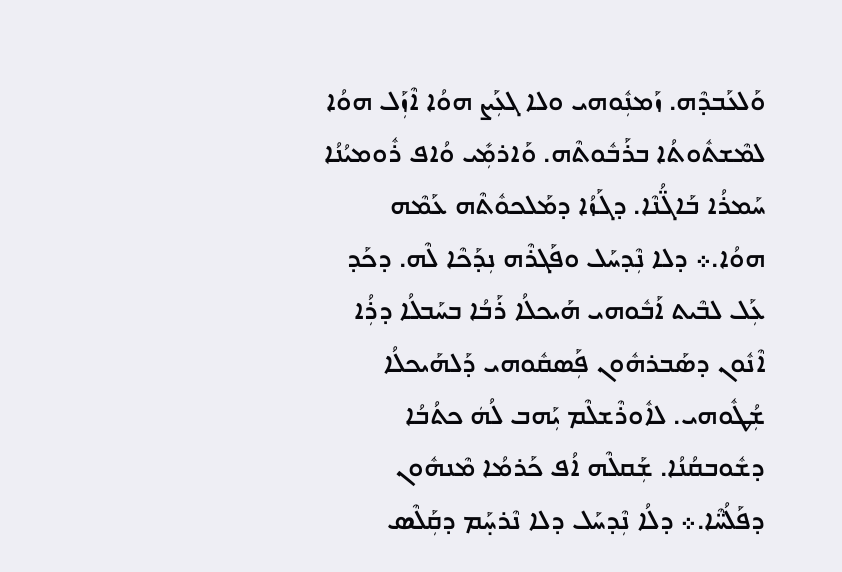ܘܰܠܥܰܒܕܶܗ. ܙܰܡܢܼܽܘܗܝ ܘܠܐ ܓܥܼܰܨ ܗܘܳܐ ܐܶܙܼܰܠ ܗܘܳܐ ܠܡܶܫܬܽܘܬܳܐ ܒܪܰܒܽܘܬܶܗ. ܘܰܐܪܡܼܺܝ ܘܳܐܦ ܪܽܘܡܝܳܢܳܐ ܚܰܡܪܳܐ ܒܰܐܓ̈ܳܢܶܐ. ܕܓܰܙܳܐ ܕܡܰܠܟܘܽܬܶܗ ܥܰܡܶܗ ܗܘܳܐ.܀ ܕܠܐ ܢܼܶܕܚܰܠ ܘܦܰܓܪܶܗ ܢܼܕܰܟܶܐ ܠܶܗ. ܕܟܰܕ ܥܼܰܠ ܠܒܶܝܬ ܐܰܒܽܘܗܝ ܗܰܝܟܠܳܐ ܪܰܒܳܐ ܒܚܰܒܠܳܐ ܕܪܼܳܐ ܐܶܢܽܘܢ ܕܣܰܒܪܗܽܘܢ ܦܼܰܣܩܽܘܗܝ ܕܰܠܗܰܝܟܠܳܐ ܫܼܳܛܽܘܗܝ. ܠܐܽܘܪܶܫܠܶܡ ܝܼܰܗܒ ܠܳܗܿ ܟܬܳܒܳܐ ܕܫܽܘܒܩܳܢܳܐ. ܫܼܰܩܠܶܗ ܐܳܦ ܟܰܪܡܳܐ ܡܶܢܗܽܘܢ ܕܦܰܠܳܚ̈ܶܐ.܀ ܕܠܳܐ ܢܼܶܕܚܰܠ ܕܠܐ ܢܶܪܚ̣ܰܡ ܕܩܼܰܠܶܣ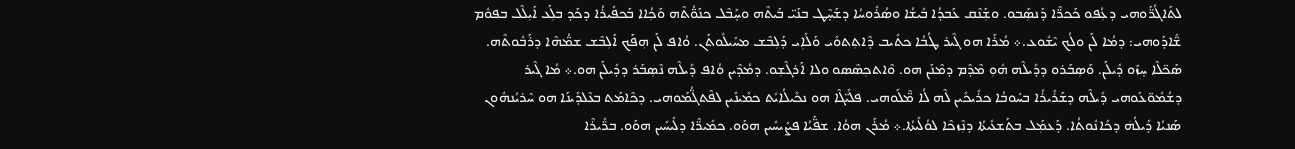ܠܬܰܐܓܳܪ̈ܰܘܗܝ ܕܥܼܳܦܘ ܟܰܟܪ̈ܶܐ ܕܰܢܣܼܰܒܘ. ܘܫܼܰܢܶܩ ܥܰܒܕܳܐ ܒܺܝܫܳܐ ܘܣܳܪܽܘܚܳܐ ܕܫܰܚ̣ܶܛ ܒܢܰܝ̈ ܒܰܝܬܶܗ ܘܚ̣ܰܒܶܠ ܟܢܰܘ̈ܳܬܶܗ ܘܰܟܼܳܐܐ ܒܰܟܦܺܝܪܳܐ ܕܟܰܕ ܒܠܼܰܥ ܐܰܝܼܠܶܠ ܒܦܘܽܡ ܫ̈ܺܐܕܰܘܗܝ: ܕܡܳܐ ܠܰܢ ܘܠܳܟ ܝܶܫܽܘܥ.܀ ܡܳܪܰܐ ܗܘ ܓܶܝܪ ܛܳܒܳܐ ܟܬܺܝܒ ܕܶܐܬܼܬܘܺܝ ܘܰܠܺܐܼܝ ܕܰܠܼܒܶܫ ܡܚܺܝܠܽܘܬܰܢ. ܘܳܐܦ ܠܰܢ ܗܼܦܰܟ ܐܰܠܼܒܶܫ ܫܡ̈ܳܗܶܐ ܕܪܰܒܽܘܬܶܗ. ܣܰܟ̈ܠܶܐ ܚ̣ܙܰܘ ܕܺܝܠܰܢ. ܘܰܣܼܒܰܪܘ ܕܕܺܝܠܶܗ ܗܽܘܼ ܡܶܕܶܡ ܕܡܶܢܰܢ ܗܘ. ܘܶܐܬܟܼܣܶܣܘ ܘܠܐ ܐܰܪܓܶܫܼܘ. ܕܡܳܕܶܝܢ ܘܳܐܦ ܕܺܝܠܶܗ ܢܶܣܼܒܰܪ ܕܕܺܝܠܰܢ ܗܘ.܀ ܡܳܐ ܓܶܝܪ ܕܫܳܡܽܘ̈ܥܰܘܗܝ ܕܺܝܠܶܗ ܕܫܰܪܺܝܪܳܐ ܒܚܽܘܒܳܐ ܟܪܺܝܟܺܝܢ ܠܶܗ ܠܳܐ ܡ̈ܶܠܰܘܗܝ. ܦܠܺܝ̈ܓܶܐ ܗܘ ܢܟܺܝܠܳܐܝܺܬ ܟܡܺܝܢܺܝܢ ܠܦܶܬܓ̈ܳܡܰܘܗܝ. ܕܟܶܐܡܰܬ ܒܥܶܠܕܺܝܢܰܐ ܗܘ ܚܶܪܝܳܢܗܽܘܢ ܣܰܢܝܳܐ ܕܺܝܠܳܗܿ ܕܟܺܐܢܽܘܬܳܐ. ܕܰܥܡܼܰܠ ܒܬܰܫܥܺܝܬܳܐ ܕܢܼܶܙܟܶܐ ܠܘܳܠܺܝܬܳܐ.܀ ܡܳܪܰܢ ܗܘܳܐ. ܫܦ̈ܰܝܳܐ ܦܨܺܝܚܺܝܢ ܗܘܰܘ. ܟܡܺܝܪ̈ܶܐ ܕܠܺܝܚܺܝܢ ܗܘܰܘ. ܒܪ̈ܺܝܪܶܐ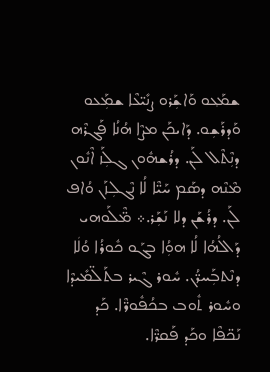ܫܡ݂ܰܥܘ ܘܰܐܫܼܰܪܘ ܨܢܺܝ̈ܥܶܐ ܫܡܼܰܥܘ ܘܰܕܪܰܫܼܘ. ܕܰܐܝܟܰܢ ܡܨܶܐ ܗܳܢܳܐ ܦܰܓܪܶܗ ܕܢܼܶܬܶܠ ܠܰܢ. ܕܪܳܫܗܽܘܢ ܓܠܼܰܙ ܐܶܢܽܘܢ ܡܶܢܶܗ ܕܣܰܡ ܚܰܝ̈ܶܐ ܠܳܐ ܢܶܓܠܼܙܰܢ ܘܳܐܦ ܠܰܢ. ܕܪܳܫܰܢ ܕܠܐ ܢܰܫܼܰܪ.܀ ܡ̈ܶܠܰܘܗܝ ܕܰܐܠܳܗܳܐ ܠܳܐ ܗܘܼܳܐ ܒܓܰܘ ܟܽܘܪܳܐ ܘܳܠܿܐ ܕܢܶܬܒܼܰܚܪ̈ܳܢ. ܚܽܘܪ ܓܶܝܪ ܒܬܰܠ̈ܡܺܝܕܶܐ ܘܚܽܘܪ ܬܽܘܒ ܒܟܳܦܽܘܪ̈ܶܐ. ܟܰܕ ܢܰܟ̈ܦܶܐ ܘܟܰܕ ܦܰܩܪ̈ܶܐ.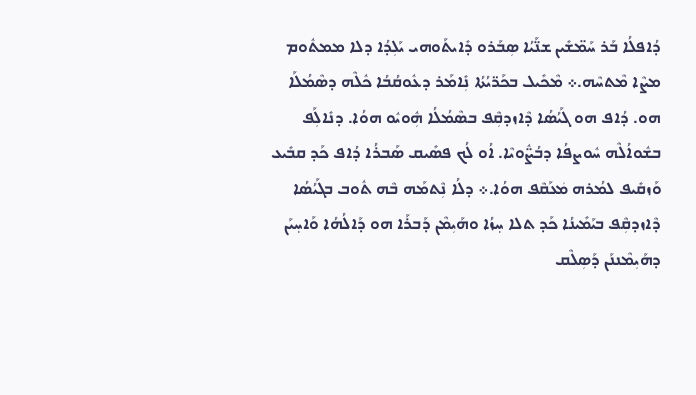ܕܳܐܦܠܳܐ ܒܰܪ ܚܰܡ̈ܫܺܝܢ ܫܢ̈ܰܝܳܐ ܣܼܒܰܪܘ ܕܺܐܝܬܰܘܗܝ ܝܰܠܼܕܳܐ ܕܠܐ ܡܡܬܽܘܡ ܡܨܶܐ ܡܶܬܚܶܗ.܀ ܡܶܟܺܝܠ ܒܟܰܪ̈ܝܳܬܳܐ ܢܼܺܐܡܰܪ ܕܥܽܘܩܳܒܳܐ ܟܽܠܶܗ ܕܣܶܡܳܠܰܐ ܗܘ. ܕܳܐܦ ܗܘ ܓܰܝܳܣܳܐ ܕܶܐܙܕܩܼܶܦ ܒܣܶܡܳܠܳܐ ܗܼܽܘܝܽܘ ܗܘܳܐ. ܕܢܺܐܠܼܰܦ ܒܫܽܘܐܳܠܶܗ ܚܽܘܨܦܳܐ ܕܒܳܨ̈ܽܘܝܶܐ. ܐܳܘ ܠܳܟ ܦܣܺܝܩ ܣܰܒܪܳܐ ܕܳܐܦ ܟܰܕ ܩܒܺܝܥ ܘܰܙܩܺܝܦ ܠܡܳܪܗ ܡܿܥܰܩܶܦ ܗܘܳܐ.܀ ܕܠܳܐ ܢܼܶܬܡܰܗ ܒܶܗ ܬܽܘܒ ܒܓܰܝܳܣܳܐ ܕܶܐܙܕܩܼܶܦ ܒܝܰܡܺܝܢܳܐ ܟܰܕ ܬܠܐ ܚ݂ܙܳܐ ܘܗܰܝܼܡܶܢ ܕܰܒܪܰܐ ܗܘ ܕܰܐܠܳܗܳܐ ܘܰܐܚ݂ܝܰܢ ܕܗܰܝܼܡܶܢܢܰܢ ܕܰܣܼܠܶܩ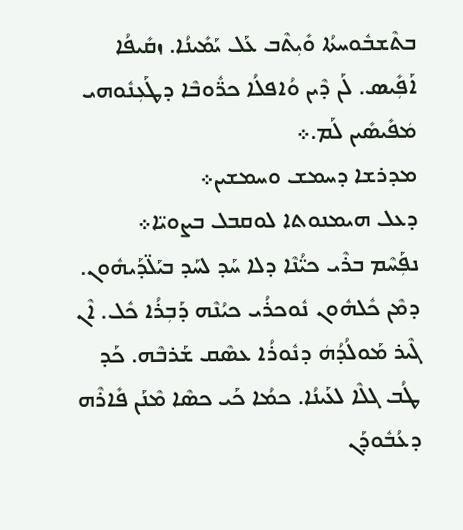ܒܬܶܫܒܽܘܚܬܳܐ ܘܺܝܼܬܶܒ ܥܰܠ ܝܰܡܺܝܢܳܐ. ܙܩܺܝܦܳܐ ܐܰܦܼܺܝܣ. ܠܰܢ ܕܶܝܢ ܘܳܐܦܠܳܐ ܟܪ̈ܽܘܒܶܐ ܕܛܰܥܼܢܽܘܗܝ ܡܿܦܺܝܣܺܝܢ ܠܰܡ.܀
ܡܕܪܫܐ ܕܚܡܫ ܘܚܡܫܝܢ܀
ܕܥܠ ܗܝܡܢܘܬܐ ܠܘܩܒܠ ܒܨܘܝ̈ܐ܀
ܢܦܼܰܚܶܡ ܒܪܶܝ ܟܝ̈ܳܢܶܐ ܕܠܐ ܚܰܕ ܠܚܰܕ ܒܝܰܠ̈ܕܰܝܗܽܘܢ. ܕܡܶܢ ܟܽܠܗܽܘܢ ܢܽܘܟܪܳܝ ܟܝܳܢܶܗ ܕܰܒܼܪܳܐ ܟܽܠ. ܐܶܢ ܓܶܝܪ ܡܰܘܠܳܕܳܗܿ ܕܢܽܘܪܳܐ ܥܣܶܩ ܫܰܪܒܶܗ. ܟܰܕ ܛܳܒ ܓܠܶܐ ܠܥܰܝܢܳܐ. ܟܡܳܐ ܟܰܝ ܟܣܶܐ ܡܶܢܰܢ ܦܺܐܪܶܗ ܕܥܳܒܽܘܕܰܢ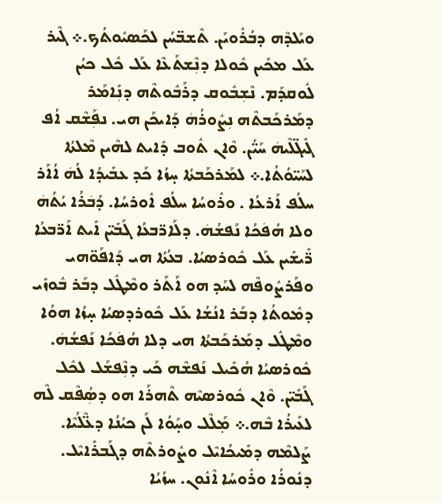ܘܝܰܠܕܶܗ ܕܒܳܪܽܘܝܰܢ. ܬܶܫܒ̈ܚܳܢ ܠܟܰܣܝܽܘܬܳܟ.܀ ܓܶܝܪ ܥܰܠ ܡܟܺܝܢ ܟܽܘܠܐ ܕܢܼܶܫܬܰܥܶܐ ܥܰܠ ܟܽܠ ܟܝܳܢ ܠܽܘܩܕܰܡ. ܢܶܫܼܒܽܘܩ ܕܪܰܒܽܘܬܶܗ ܕܢܼܺܐܡܰܪ ܕܡܰܪܟܰܒܬܶܗ ܢܼܨܽܘܪܳܗܿ ܕܰܐܝܟܰܢ ܗܝ. ܢܦܼܰܫܶܩ ܐܳܦ ܓܺܝܓ̈ܠܶܝܗܿ ܚܰܝ̈ܳܢ. ܘܶܐܢ ܬܽܘܒ ܕܺܐܝܬ ܠܗܶܝܢ ܡܶܠܬܳܐ ܠܚܰܝ̈ܘܳܬܳܐ.܀ ܠܡܰܪܟܰܒܬܳܐ ܚ̣ܙܳܐ ܟܰܕ ܥܒܺܝܕܳܐ ܠܳܗܿ ܐܳܐܰܪ ܚܠܳܦ ܐܰܪܥܳܐ . ܘܪܽܘܚܳܐ ܚܠܳܦ ܐܽܘܪܚܳܐ. ܕܳܒܿܪܳܐ ܝܳܬܳܗܿ ܘܠܐ ܗܳܦܿܟܳܐ ܢܰܦܫܳܗܿ. ܕܠܰܐܪ̈ܒܥܳܐ ܓܰܒܺܝ̈ܢ ܐܺܝܬ ܐܰܪ̈ܒܥܳܐ ܪ̈ܺܝܫܺܝܢ ܥܰܠ ܟܽܘܪܣܝܳܐ. ܒܥܳܬܳܐ ܗܝ ܕܰܐܦܰܘ̈ܗܝ ܘܦܰܪܨܽܘܦܶܗ ܠܚܰܕ ܗܘ ܐܰܬܰܪ ܘܡܶܛܽܠ ܕܒܰܪ ܒܽܘܙܺܝ ܕܡܽܘܬܳܐ ܕܒܰܪ ܐܢܳܫܳܐ ܥܰܠ ܟܽܘܪܕܣܝܳܐ ܚ̣ܙܳܐ ܗܘܳܐ ܘܡܶܛܽܠ ܕܡܰܪܟܰܒܬܳܐ ܗܝ ܕܠܐ ܗܳܦܿܟܳܐ ܢܰܦܫܳܗܿ. ܟܽܘܪܣܝܳܐ ܗܳܟܺܝܠ ܢܰܦܫܶܗ ܟܰܝ ܕܢܼܶܦܫܰܠ ܠܟܽܠ ܓܰܒܺܝ̈ܢ. ܘܶܐܢ ܟܽܘܪܣܝܶܗ ܬܶܗܪܰܐ ܗܘ ܕܣܼܳܦܶܩ ܠܶܗ ܠܥܺܝܪܳܐ ܒܶܗ.܀ ܡ݂ܰܠܶܠ ܘܚ̣ܰܘܳܐ ܠܰܢ ܟܝܳܢܳܐ ܕܥ̈ܶܠܳܝܶܐ. ܨܰܠܡܶܗ ܕܡܺܝܟܳܐܝܶܠ ܘܨܽܘܪܬܶܗ ܕܓܰܒܪܺܐܝܶܠ. ܕܢܽܘܪܳܐ ܘܪܽܘܚܳܐ ܐܶܢܽܘܢ. ܚܙܳܝܳܐ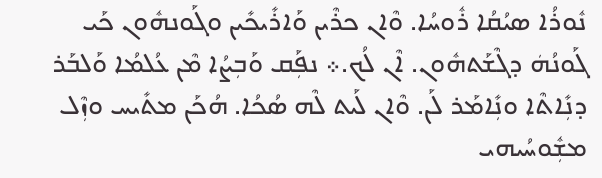ܢܽܘܪܳܐ ܣܝܳܩܳܐ ܪܽܘܚܳܐ. ܘܶܐܢ ܟܪܶܝܢ ܘܰܐܪܺܝܟܺܝܢ ܘܓܰܘܢܗܽܘܢ ܟܰܝ ܓܰܘܢܳܗܿ ܕܓܶܫܰܬܗܽܘܢ. ܐܶܢ ܠܳܟ.܀ ܢܦܼܰܩ ܘܰܒܼܨܳܐ ܡܶܢ ܥܳܠܡܳܐ ܘܰܠܒܰܪ ܕܢܼܺܐܬܶܐ ܘܢܼܺܐܡܰܪ ܠܰܢ. ܘܶܐܢ ܠܰܝܬ ܠܶܗ ܣܳܟܳܐ. ܗܳܟܰܢ ܡܬܺܝܚ ܘܙܼܶܠ ܡܫܼܽܘܚܳܝܗܝ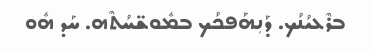ܒܪܶܥܝܳܢܳܟ. ܕܰܢܼܗܰܦܟܳܟ ܒܡܽܘܫ̈ܚܳܬܶܗ. ܚܰܕ ܗܽܘ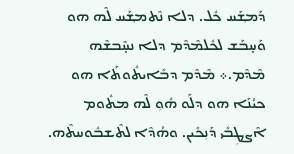ܕܰܡ݂ܫܰܚ ܟܽܠ. ܕܠܐ ܢܶܬܡ݂ܫܰܚ ܠܶܗ ܗܘ ܘܰܚ̣ܒܰܫ ܠܟܽܠܡܶܕܶܡ ܕܠܐ ܢܚ̣ܶܒܫܶܗ ܡܶܕܶܡ.܀ ܡܶܕܶܡ ܕܒܺܐܝܬܽܘܬܰܐ ܗܘ ܟܝܳܢܰܐ ܗܘ ܕܠܰܘ ܗܽܘܼ ܠܶܗ ܡܬܽܘܡ ܐܶܨܛܼܒܺܝ ܕܰܢܼܟܺܝܢ. ܘܗܳܕܶܐ ܠܬܶܫܒܽܘܚܬܶܗ.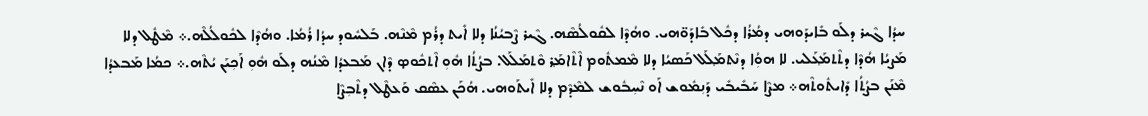ܚܕܳܐ ܓܶܝܪ ܕܠܰܘ ܒܺܐܝܕܰܘܗܝ ܕܡܳܪܳܐ ܕܟܽܠ ܒܺܐܕܰܘ̈ܗܝ. ܘܗܳܕܶܐ ܠܩܽܘܠܳܣܶܗ. ܓܶܝܪ ܨܶܒܝܳܢܳܐ ܕܠܐ ܐܺܝܬ ܕܪܳܡ ܡܶܢܶܗ. ܒܰܠܚܽܘܕ ܚܕܳܐ ܪܳܡܳܐ. ܘܗܳܕܶܐ ܠܟܽܘܠܳܠܶܗ.܀ ܡܶܛܽܠ ܕܠܐ ܡܰܨܝܳܐ ܗܳܕܶܐ ܕܬܶܬܡ݂ܰܥܰܠܝ. ܠܐ ܗܘܼܳܐ ܕܢܶܬܡ݂ܰܠܰܠ ܟܰܣܝܳܐ ܕܠܐ ܡܶܡܬܽܘܡ ܐܶܬܶܐܡ݂ܰܪ ܘܶܬܡܰܠܰܠ. ܒܨܳܬܳܐ ܗܽܘܼ ܐܶܬܟܽܘܤ ܕܶܐܢ ܡܰܒܥܕܳܐ ܡܶܢܳܗ ܕܠܰܘ ܗܽܘܼ ܐܰܟܼܝܰܢ ܝܳܬܶܗ.܀ ܟܡܳܐ ܡܰܒܥܕܳܐ ܡܶܢܰܢ ܒܨܳܬܳܐ ܕܺܐܝܬܽܘܬܶܗ܀ ܡܨܶܐ ܚܰܒܺܝܒܺܝ ܕܰܢܼܡܽܘܫ ܐܰܘ ܢܶܚܼܒܽܘܫ ܠܡܶܕܶܡ ܕܠܐ ܐܺܝܬܰܘܗܝ. ܗܳܟܰܢ ܥܣܶܩ ܘܰܥܛܶܠ ܕܬܶܒܼܨܶܐ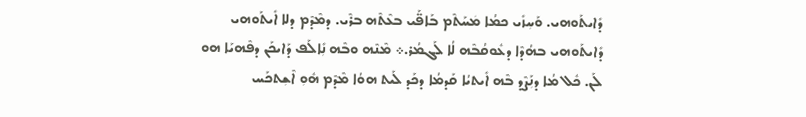ܕܺܐܝܬܰܘܗܝ. ܘܰܚܼܙܺܝ ܟܡܳܐ ܡܿܚܰܬܶܡ ܒܰܐܦ̈ܰܝ ܒܥܶܬܶܗ ܒܪܶܝ. ܕܡܶܕܶܡ ܕܠܐ ܐܺܝܬܰܘܗܝ ܕܺܐܝܬܰܘܗܝ ܒܗܳܕܶܐ ܕܥܽܘܩܳܒܶܗ ܠܳܐ ܠܰܓܡܳܪ.܀ ܡܶܢܶܗ ܘܒܶܗ ܢܼܺܐܠܰܦ ܕܰܐܝܟܰܢ ܕܦܶܗܝܰܐ ܗܘ ܠܰܢ. ܟܽܠ ܡܳܐ ܕܢܼܰܨܶܕ ܒܶܗ ܐܺܝܬܝܳܐ ܩܰܕܡܳܐ ܕܟܰܕ ܠܰܝܬ ܗܘܳܐ ܡܶܕܶܡ ܗܽܘܼ ܐܶܫܼܬܟܰܚ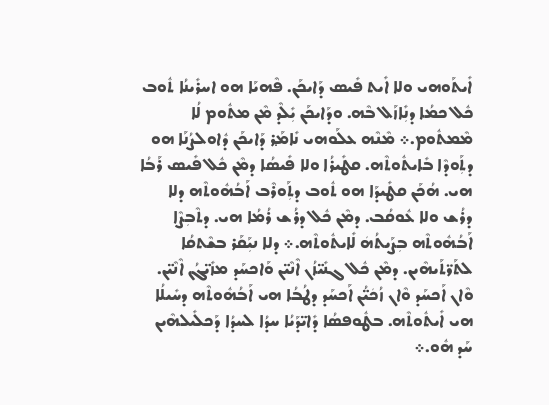ܐܺܝܬܰܘܗܝ ܘܠܐ ܐܺܝܬ ܦܺܝܣ ܕܰܐܝܟܰܢ. ܦܶܗܝܰܐ ܗܘ ܐܚܪܺܝܢܳܐ ܬܽܘܒ ܟܽܠ ܟܡܳܐ ܕܢܼܺܐܙܰܠ ܒܶܗ. ܘܕܰܐܝܟܰܢ ܝܼܺܠܶܕ ܡܶܢ ܡܬܽܘܡ ܠܳܐ ܡܶܡܬܽܘܡ.܀ ܡܶܢܶܗ ܥܠܰܘܗܝ ܢܺܐܡ݂ܰܪ ܕܰܐܝܟܰܢ ܕܽܐܘܠܨܳܢܰܐ ܗܘ ܕܬܼܰܘܕܶܐ ܒܺܐܝܬܽܘܬܶܗ. ܩܛܺܝܪܳܐ ܘܠܐ ܦܺܝܣܳܐ ܕܡܶܢ ܟܽܠ ܦܺܝܣ ܪܰܒܳܐ ܗܝ. ܗܳܟܰܢ ܩܛܺܝܕܰܐ ܗܘ ܬܽܘܒ ܕܬܼܰܘܪܶܒ ܐܰܒܳܗܽܘܬܶܗ ܕܠܐ ܕܪܳܫ ܘܠܐ ܥܽܘܩܳܒ. ܕܡܶܢ ܟܽܠ ܕܪܳܫ ܪܳܡܳܐ ܗܝ. ܕܬܶܒܼܨܶܐ ܐܰܒܳܗܽܘܬܶܗ ܒܼܨܰܝܬܳܗܿ ܠܺܐܝܬܽܘܬܶܗ.܀ ܕܠܐ ܢܝܼܰܩܰܪ ܒܫܶܬܩܳܐ ܠܬܰܪ̈ܬܰܝܗܶܝܢ. ܕܡܶܢ ܟܽܠ ܓܢܺܝ̈ܙܳܢ ܐܶܢܶܝ̈ܢ ܘܰܐܟܚܰܕ ܡܙܺܝ̈ܓܳܢ ܐܶܢܶܝ̈ܢ. ܘܶܐܢ ܐܰܟܚܰܕ ܘܶܐܢ ܙܳܟܿܝ̈ܳܢ ܐܰܟܚܰܕ ܕܛܳܒܳܐ ܗܝ ܐܰܒܳܗܽܘܬܶܗ ܕܚܺܝܠܳܐ ܗܝ ܐܺܝܬܽܘܬܶܗ. ܒܛܽܘܦܣܳܐ ܕܺܐܝ̈ܕܰܝܳܐ ܚܕܳܐ ܠܚܕܳܐ ܕܰܟܠܺܝܠܗܶܝܢ ܚܰܕ ܗܽܘ.܀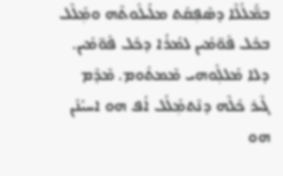ܒܡ̈ܰܠܳܠܶܐ ܕܣܶܦܼܩܰܬ ܡܠܺܝܠܽܘܬܶܗ ܘܡ݂ܰܠܶܠ ܒܟܽܠ ܦܽܘ̈ܡܺܝܢ ܠܡܳܪܳܐ ܕܟܽܠ ܦܽܘ̈ܡܺܝܢ. ܕܠܐ ܡܰܠܠ݂ܽܘܗܝ ܡܶܡܬܽܘܡ. ܡܶܕܶܡ ܓܶܝܪ ܟܽܠܶܗ ܕܢܶܬܡ݂ܰܠܰܠ ܐܳܦ ܗܘ ܐܚܝܳܢܰܢ ܗܘ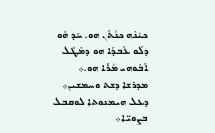ܟܝܳܢܶܗ ܟܢܳܬܰܢ ܗܘ. ܚܰܕ ܗܽܘ ܕܠܰܘ ܥܰܒܕܰܐ ܗܘ ܕܡܶܛܽܠ ܐܰܒܽܘܗܝ ܡܳܪܰܐ ܗܘ.܀
ܡܕܪܫܐ ܕܫܬ ܘܚܡܫܝܢ܀
ܕܥܠ ܗܝܡܢܘܬܐ ܠܘܩܒܠ ܒܨܘܝ̈ܐ܀